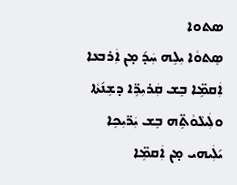ܣܬܘܐ
ܣܸܬܘܵܐ ܝܼܠܹܗ ܚܲܕ݇ ܡ̣ܢ ܐܲܪܒܥܵܐ ܐܲܩܡܹ̈ܐ ܒܸܫ ܩܲܪܝܼܪܹ̈ܐ ܕܫܹܢ݇ܬܵܐ ܘܠܲܝܠܵܘܵܬܹ̈ܗ ܒܸܫ ܝܲܪ̈ܝܼܟܹܐ ܝ݇ܠܲܝܗܝ ܡ̣ܢ ܐܲܩܡܹ̈ܐ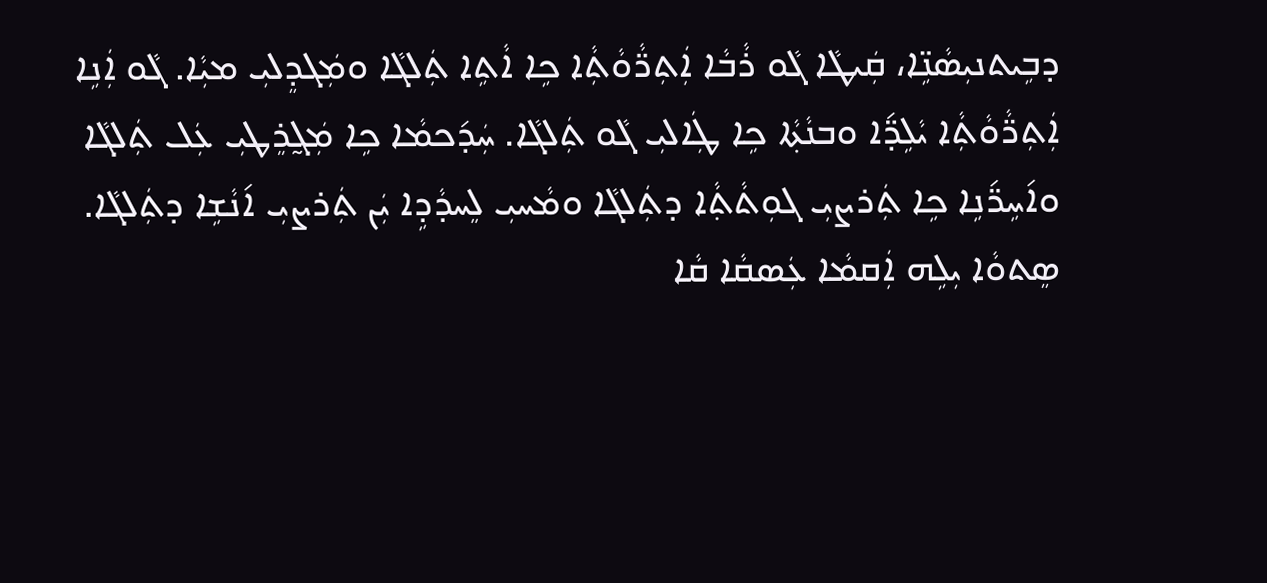ܕܒܹܝܬܢܝܼܣܵܢܹ̈ܐ، ܩܲܝܛܵܐ ܓܵܘ ܪܵܒܵܐ ܐܲܬܼܪ̈ܵܘܵܬܼܵܐ ܟܹܐ ܐܵܬܹܐ ܬܲܠܓܵܐ ܘܡܲܓܕܸܠܝܼ ܡܝܼܵܐ. ܓܵܘ ܐܲܢܹܐ ܐܲܬܼܪ̈ܵܘܵܬܼܵܐ ܝܵܠܹܕ̈݇ܐ ܘܒܢܵܬ݂ܵܐ ܟܹܐ ܛܲܐܠܝܼ ܓܵܘ ܬܲܠܓܵܐ. ܚܲܕ݇ܟܡܵܐ ܟܹܐ ܡܲܓ̰ܪܸܛܝܼ ܥܲܠ ܬܲܠܓܵܐ ܘܐ݇ܚܹܪ̈݇ܢܹܐ ܟܹܐ ܬܲܪܨܝܼ ܓܘܼܬܵܬ݂ܵܐ ܕܬܲܠܓܵܐ ܘܡܵܚܝܼ ܠܸܚܕܵܕܹܐ ܝܲܢ ܬܲܪܨܝܼ ܐ݇ܢܵܫܹܐ ܕܬܲܠܓܵܐ.
ܣܸܬܘܵܐ ܝܼܠܹܗ ܐܲܩܡܵܐ ܥܲܣܩܵܐ ܩܵܐ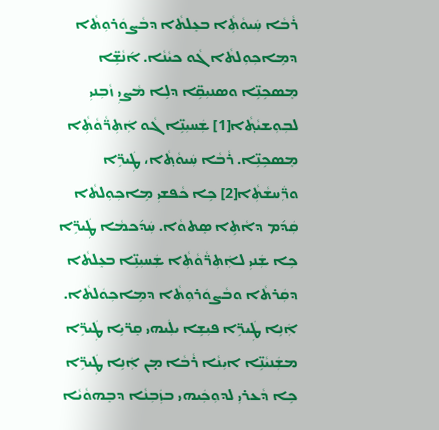ܪܵܒܵܐ ܚܲܝܘܵܬܼܵܐ ܒܥܸܠܬܵܐ ܕܒܵܨܘܿܪܘܼܬܵܐ ܕܡܹܐܟܼܘܼܠܬܵܐ ܓܵܘ ܟܝܵܢܵܐ. ܐ݇ܢܵܫܹ̈ܐ ܡܸܣܟܹܢܹ̈ܐ ܘܣܢܝܼܩܹ̈ܐ ܕܠܹܐ ܡܵܨܝܼ ܙܵܒܼܢܝܼ ܠܒܼܘܼܫܝܵܬ݂ܵܐ[1] ܫܲܚܝܼܢܹ̈ܐ ܓܵܘ ܐܲܬܼܪ̈ܵܘܵܬܼܵܐ ܡܸܣܟܹܢܹ̈ܐ. ܪܵܒܵܐ ܚܲܝܘܵܬ݂ܵܐ، ܛܲܝܪܹ̈ܐ ܘܪ̈ܲܚܫܵܬܼܵܐ[2] ܟܹܐ ܟܵܦܫܝܼ ܡܹܐܟܼܘܼܠܬܵܐ ܩܲܕ݇ܡ ܕܐܵܬܹܐ ܣܸܬܘܵܐ. ܚܲܕ݇ܟܡܵܐ ܛܲܝܪܹ̈ܐ ܟܹܐ ܫܲܢܝܼ ܠܐܲܬܼܪ̈ܵܘܵܬܼܵܐ ܫܲܚܝܼܢܹ̈ܐ ܒܥܸܠܬܵܐ ܕܩܲܪܬܵܐ ܘܒܵܨܘܿܪܘܼܬܵܐ ܕܡܹܐܟܼܘܿܠܬܵܐ. ܐܲܢܹܐ ܛܲܝܪܹ̈ܐ ܦܝܼܫܹܐ ܝܠܲܝܗܝ ܩܸܪ̈ܝܹܐ ܛܲܝܪܹ̈ܐ ܡܫܲܢܝܵܢܹ̈ܐ ܐܝܼܢܵܐ ܪܵܒܵܐ ܡ̣ܢ ܐܲܢܹܐ ܛܲܝܪܹ̈ܐ ܟܹܐ ܕܵܥܪܝܼ ܠܕܘܼܟܲܝܗܝ ܒܙܲܒܼܢܵܐ ܕܒܸܗܘܵܝܵܐ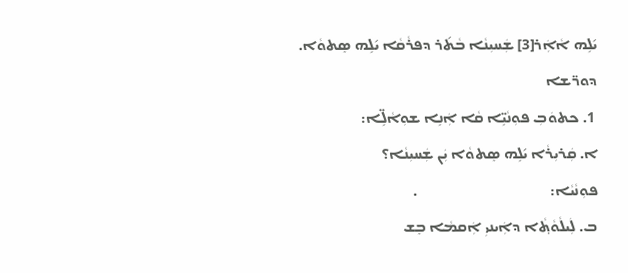ܝ݇ܠܹܗ ܐܵܐܲܪ[3] ܫܲܚܝܼܢܵܐ ܒܵܬ݇ܪ ܕܦܪܵܩܵܐ ܝ݇ܠܹܗ ܣܸܬܘܵܐ.
ܕܘܪ̈ܫܐ
 1. ܟܬܘܿܒܼ ܦܘܼܢܵܝܹ̈ܐ ܩܵܐ ܐܲܢܹܐ ܫܘܼܐܵܠܹ̈ܐ:
ܐ. ܩܲܪܝܼܪܵܐ ܝ݇ܠܹܗ ܣܸܬܘܵܐ ܝܲܢ ܫܲܚܝܼܢܵܐ؟
ܦܘܼܢܵܝܵܐ:                                      .
ܒ. ܠܲܝܠܵܘܵܬ݂ܵܐ ܕܐܲܝܢܝܼ ܐܲܩܡܵܐ ܒܸܫ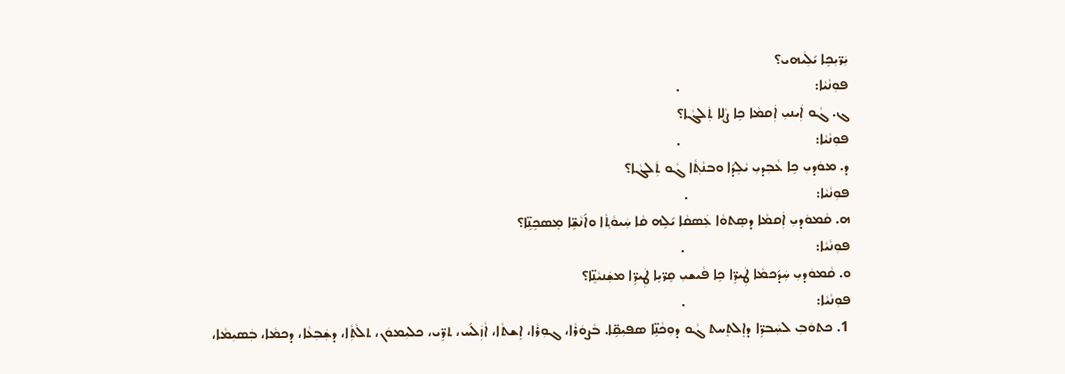ܝܲܪ̈ܝܼܟܹܐ ܝ݇ܠܲܝܗܝ؟
ܦܘܼܢܵܝܵܐ:                                      .
ܓ. ܓܵܘ ܐܲܝܢܝܼ ܐܲܩܡܵܐ ܟܹܐ ܨܵܠܹܐ ܬܲܠܓܵܐ؟
ܦܘܼܢܵܝܵܐ:                                      .
ܕ. ܡܘܿܕܝܼ ܟܹܐ ܥܵܒܼܕܝܼ ܝܵܠܹܕ݇ܐ ܘܒܢܵܬ݂ܵܐ ܓܵܘ ܬܲܠܓܵܐ؟
ܦܘܼܢܵܝܵܐ:                                    .
ܗ. ܩܵܡܘܿܕܝܼ ܐܲܩܡܵܐ ܕܣܸܬܘܵܐ ܥܲܣܩܵܐ ܝ݇ܠܹܗ ܩܵܐ ܚܲܝܘܵܬ݂ܵܐ ܘܐ݇ܢܵܫܹ̈ܐ ܡܸܣܟܹܢܹ̈ܐ؟
ܦܘܼܢܵܝܵܐ:                                     .
ܘ. ܩܵܡܘܿܕܝܼ ܚܲܕ݇ܟܡܵܐ ܛܲܝܪܹ̈ܐ ܟܹܐ ܦܵܝܫܝܼ ܩܸܪ̈ܝܹܐ ܛܲܝܪܹ̈ܐ ܡܫܲܢܝܵܢܹ̈ܐ؟
ܦܘܼܢܵܝܵܐ:                                     .
 1. ܟܬܘܿܒܼ ܠܚܲܒܪܹ̈ܐ ܕܐܸܠܬܸܚܬ ܓܵܘ ܕܘܼܟܵܢܹ̈ܐ ܣܦܝܼܩܹ̈ܐ. ܒܵܨܘܿܪܵܐ، ܓܘܼܪܵܐ، ܐܸܫܬܵܐ، ܐܵܙܲܠ݇ܚ، ܬܪܹ̈ܝ، ܟܠܝܼܡܘܿܢ، ܬܠܵܬܼܵܐ، ܕܫܲܒܼܥܵܐ، ܕܟܡܵܐ، ܒܲܣܝܼܡܵܐ،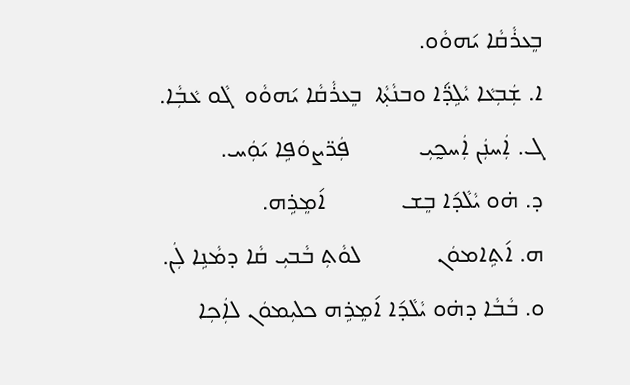ܒܸܥܪܵܩܵܐ ܝ݇ܗܘܵܘ.
ܐ. ܫܲܒܼܥܵܐ ܝܵܠܹܕ̈݇ܐ ܘܒܢܵܬ݂ܵܐ  ܒܸܥܪܵܩܵܐ ܝ݇ܗܘܵܘ  ܓܵܘ ܥܵܒܼܵܐ.
ܓ. ܐܲܚܢܲܢ ܐܲܚܟ̰ܝܼ           ܦܲܪ̈ܨܘܿܦܹܐ ܝ݇ܘܲܚ.
ܕ. ܗ̇ܘ ܝܵܠܵܕ݇ܐ ܒܸܫ            ܐ݇ܡܸܪܹܗ.
ܗ. ܐ݇ܬܹܐܡܘܿܢ            ܠܘܵܬܼ ܒܵܒܝܼ ܩܵܐ ܕܡܵܢܹܐ ܠܲܢ.
ܘ. ܒܵܒܵܐ ܕܗ̇ܘ ܝܵܠܵܕ݇ܐ ܐ݇ܡܸܪܹܗ ܟܠܝܼܡܘܿܢ ܠܐܲܟܼܐ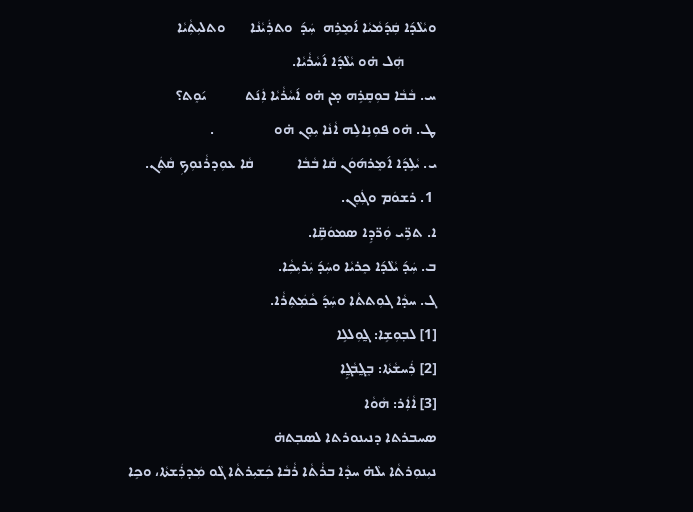ܘܝܵܠܵܕ݇ܐ ܩܲܕ݇ܡܵܝܵܐ ܐ݇ܡܸܪܹܗ  ܚܲܕ݇  ܘܬܪܲܝܵܢܵܐ       ܘܬܠܝܼܬܼܵܝܵܐ
         ܗܲܠ ܗ̇ܘ ܝܵܠܵܕ݇ܐ ܐ݇ܚܵܪܵܝܵܐ.
ܚ. ܒܵܒܵܐ ܒܘܼܩܸܪܹܗ ܡ̣ܢ ܗ̇ܘ ܐ݇ܚܵܪܵܝܵܐ ܐܲܢ݇ܬ           ܝ݇ܘܸܬ؟
ܛ. ܗ̇ܘ ܦܘܼܢܹܐܠܹܗ ܐܵܢܵܐ ܝܼܘܸܢ ܗ̇ܘ                 .
ܝ. ܝܵܠܹܕ݇ܐ ܐ݇ܡܸܪܗ݇ܘܿܢ ܩܵܐ ܒܵܒܵܐ            ܩܵܐ ܥܘܼܕܪܵܢܘܼܟܼ ܩܵܬܲܢ.
 1. ܪܫܘܿܡ ܘܓܲܘܸܢ.
ܐ. ܬܪܹ̈ܝ ܘܲܪ̈ܕܹܐ ܣܡܘܿܩܹ̈ܐ.
ܒ. ܚܲܕ݇ ܝܵܠܵܕ݇ܐ ܟܸܪܝܵܐ ܘܚܲܕ݇ ܝܲܪܝܼܟܼܵܐ.
ܓ. ܚܕܵܐ ܓܘܼܬܬܵܐ ܘܚܲܕ݇ ܟܵܡܲܬܼܪܵܐ.
[1] ܠܒ݂ܘܼܫܹܐ: ܓ̰ܘܼܠܠܹܐ
[2] ܪܲܚܫܵܬܵܐ: ܒܸܓ̰ܒܵܓ̰ܹܐ
[3] ܐܵܐܲܪ: ܗܵܘܵܐ
ܣܚܒܪܬܐ ܕܢܝܢܘܪܬܐ ܠܣܒ݂ܬܗ̇
ܢܝܼܢܘܼܪܬܵܐ ܝܠܵܗ̇ ܚܕܵܐ ܒܪܵܬܵܐ ܪܵܒܵܐ ܟܲܫܝܼܪܬܵܐ ܓܵܘ ܡܲܕܪܲܫܬܵܐ، ܘܟܹܐ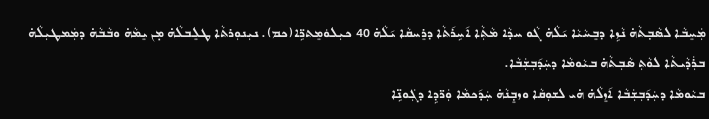ܡܲܚܸܒܵܐ ܠܣܵܒ݂ܬܵܗ̇ ܢܵܙܹܐ ܕܒܸܚܵܝܵܐ ܝ݇ܠܵܗ̇ ܓܵܘ ܚܕܵܐ ܡܵܬܼܵܐ ܐ݇ܚܹܪ݇ܬܵܐ ܕܪܸܚܩܵܐ ܝ݇ܠܵܗ̇ 40 ܟܝܼܠܘܿܡܸܬܪܹ̈ܐ(ܟܡ). ܢܝܼܢܘܼܪܬܵܐ ܛܠܸܒܠܵܗ̇ ܡ̣ܢ ܝܸܡܵܗ̇ ܘܒܵܒܵܗ̇ ܕܡܲܡܛܝܼܠܵܗ̇ ܒܪܲܕܵܝܬܵܐ ܠܘܵܬܼ ܣܵܒܼܬܵܗ̇ ܒܝܵܘܡܵܐ ܕܚܲܕ݇ܒܼܫܲܒܵܐ.
ܒܝܵܘܡܵܐ ܕܚܲܕ݇ܒܼܫܲܒܵܐ ܐ݇ܙܸܠܵܗ̇ ܗ̇ܝ ܠܫܘܼܩܵܐ ܘܙܒ݂ܸܢܵܗ̇ ܚܲܕ݇ܟܡܵܐ ܘܲܪ̈ܕܹܐ ܕܓܲܘܢܹ̈ܐ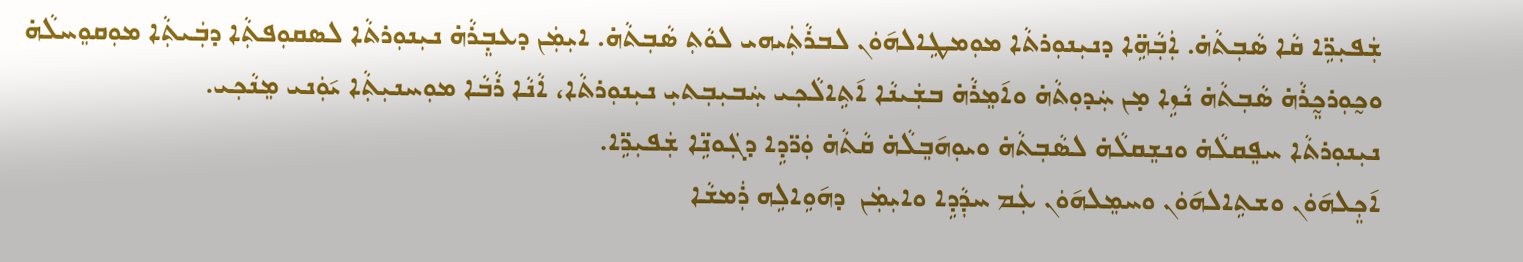ܫܲܦܝܼܪܹ̈ܐ ܩܵܐ ܣܵܒܼܬܵܗ̇. ܐܲܒܼܵܗܹ̈ܐ ܕܢܝܼܢܘܼܪܬܵܐ ܡܘܼܡܛܹܐܠܗ݇ܘܿܢ ܠܒܪܵܬܲܝܗܝ ܠܘܵܬܼ ܣܵܒܼܬܵܗ̇. ܐܝܼܡܲܢ ܕܥܒ݂ܸܪܵܗ̇ ܢܝܼܢܘܼܪܬܵܐ ܠܣܩܘܼܦܬܼܵܐ ܕܒܲܝܬܼܵܐ ܡܘܼܩܘܸܚܠܵܗ̇ ܘܟ̰ܘܼܪܟ̰ܸܪܵܗ̇ ܣܵܒܼܬܵܗ̇ ܢܵܙܹܐ ܡ̣ܢ ܚܲܕܘܼܬܵܗ̇ ܘܐ݇ܡܸܪܵܗ̇ ܒܫܲܝܢܵܐ ܐ݇ܬܹܐܠܵܟܼܝ ܚܲܒܝܼܒܼܬܝܼ ܢܝܼܢܘܼܪܬܵܐ، ܐܵܢܵܐ ܪܵܒܵܐ ܡܘܼܚܢܝܼܬܼܵܐ ܝ݇ܘܲܢܝ ܡܸܢܵܟܼܝ.
ܢܝܼܢܘܼܪܬܵܐ ܚܦܸܩܠܵܗ̇ ܘܢܫܸܩܠܵܗ̇ ܠܣܵܒܼܬܵܗ̇ ܘܝܘܼܗ݇ܒܸܠܵܗ̇ ܩܵܬܵܗ̇ ܘܲܪ̈ܕܹܐ ܕܓܲܘܢܹ̈ܐ ܫܲܦܝܼܪܹ̈ܐ.
ܐ݇ܟ݂ܸܠܗ݇ܘܿܢ ܘܫܬܹܐܠܗ݇ܘܿܢ ܘܚܡܸܠܗ݇ܘܿܢ ܥܲܡ ܚܕܼܵܕܹܐ ܘܐܝܼܡܲܢ  ܕܗ݇ܘܹܐܠܹܗ ܪܲܡܫܵܐ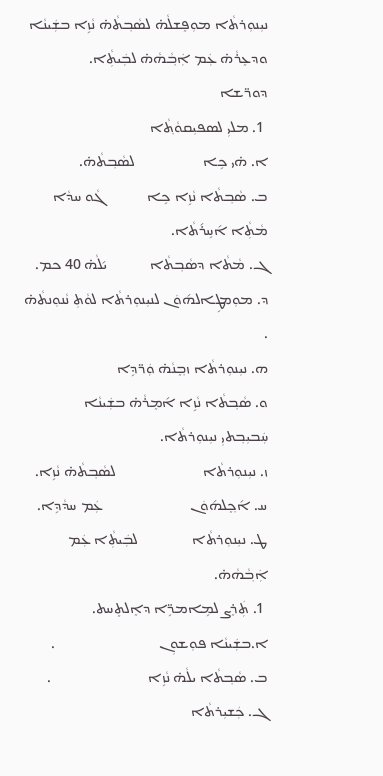ܢܝܼܢܘܼܪܬܵܐ ܡܘܼܦܸܫܠܵܗ̇ ܠܣܵܒ݂ܬܵܗ̇ ܢܵܙܹܐ ܒܫܲܝܢܵܐ ܘܕܥܸܪܵܗ̇ ܥܲܡ ܐܲܒ݂ܵܗܵܗ̇ ܠܒܲܝܬܼܵܐ.
ܕܘܪ̈ܫܐ
 1. ܡܠܝܼ ܠܣܦܝܼܩܘܵܬ݂ܵܐ
ܐ. ܗ̇ܝ ܟܹܐ                   ܠܣܵܒ݂ܬܵܗ̇.
ܒ. ܣܵܒ݂ܬܵܐ ܢܵܙܹܐ ܟܹܐ            ܓܵܘ ܚܕܵܐ ܡܵܬܼܵܐ ܐ݇ܚܹܪ݇ܬܵܐ.
ܓ. ܡܵܬܵܐ ܕܣܵܒ݂ܬܵܐ            ܝ݇ܠܵܗ̇ 40 ܟܡ.
ܕ. ܡܘܼܡܛܹܐܠܗ݇ܘܿܢ ܠܢܝܼܢܘܼܪܬܵܐ ܠܘܵܬܼ ܢܵܢܘܼܢܬܵܗ̇        .
ܗ. ܢܝܼܢܘܼܪܬܵܐ ܙܒ݂ܸܢܵܗ̇ ܘܲܪ̈ܕܹܐ
ܘ. ܣܵܒ݂ܬܵܐ ܢܵܙܹܐ ܐ݇ܡܸܪܵܗ̇ ܒܫܲܝܢܵܐ               ܚܲܒܝܼܒ݂ܬܝܼ ܢܝܼܢܘܼܪܬܵܐ.
ܙ. ܢܝܼܢܘܼܪܬܵܐ                        ܠܣܵܒ݂ܬܵܗ̇ ܢܵܙܹܐ.
ܚ. ܐ݇ܟ݂ܸܠܗ݇ܘܿܢ                        ܥܲܡ ܚܕܵܕܹܐ.
ܛ. ܢܝܼܢܘܼܪܬܵܐ               ܠܒܲܝܬܼܵܐ ܥܲܡ ܐܲܒ݂ܵܗܵܗ̇.
 1. ܬܲܪܸܨ ܠܡܹܐܡܪܹ̈ܐ ܕܐܸܠܬܸܚܬ.
ܐ.ܒܫܲܝܢܵܐ ܦܘܼܫܘܼܢ                             .
ܒ. ܣܵܒ݂ܬܵܐ ܝܠܵܗ̇ ܢܵܙܹܐ                           .
ܓ. ܟܲܫܝܼܪܬܵܐ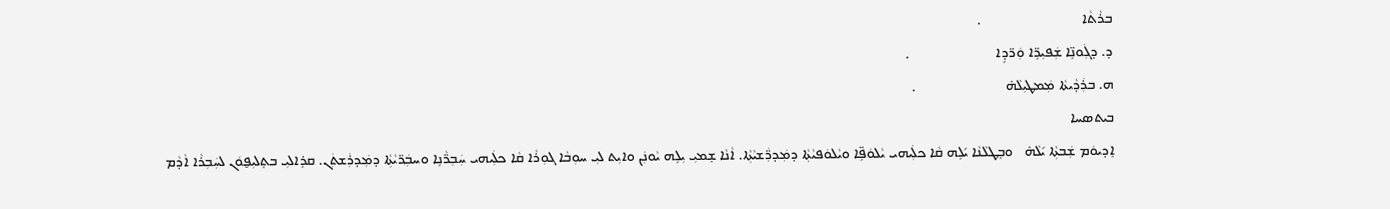ܒܪܵܬܵܐ                            .
ܕ. ܕܓܲܘܢܹ̈ܐ ܫܲܦܝܼܪܹ̈ܐ ܘܲܪ̈ܕܹܐ                        .
ܗ. ܒܪܲܕܵܝܬܵܐ ܡܲܡܛܝܼܠܵܗ̇                         .
ܒܝܬܣܚܐ
ܐܸܕܝܘܿܡ ܫܲܒܬܼܵܐ ܝ݇ܠܵܗ̇   ܘܒܸܛܠܵܢܵܐ ܝ݇ܠܹܗ ܩܵܐ ܟܠܲܝܗܝ ܝܵܠܘܿܦܹ̈ܐ ܘܝܵܠܘܿܦܝܵܬ݂ܵܐ ܕܡܲܕܪ̈ܲܫܝܵܬܼܵܐ. ܐܵܢܵܐ ܫܸܡܝܼ ܝܼܠܹܗ ܝܵܘܢܲܢ ܘܐܝܼܬ ܠܝܼ ܚܘܼܒܵܐ ܓܘܼܪܵܐ ܩܵܐ ܟܠܲܝܗܝ ܚܲܒܼܪ̈ܵܢܹܐ ܘܚܒ݂ܲܪ̈ܝܵܬܼܵܐ ܕܡܲܕܪܲܫܬܲܢ. ܩܪܹܐܠܝܼ ܒܬܸܠܝܼܦ̮ܘܿܢ ܠܚܲܒܼܪܵܐ ܐܵܕܵܡ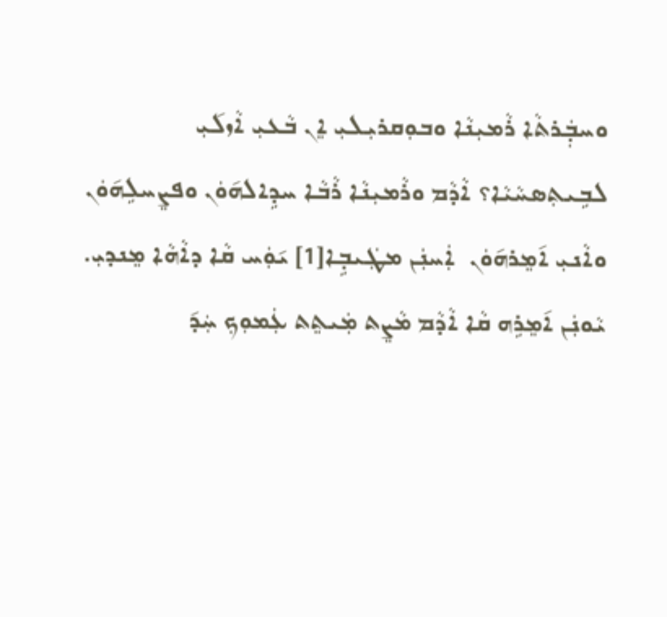ܘܚܒ݂ܲܪܬܵܐ ܪܵܡܝܼܢܵܐ ܘܒܘܼܩܪܝܼܠܝܼ ܐܸܢ ܒܵܥܝܼ ܐܵܙܠ݇ܝܼ ܠܒܹܝܬܼܣܚܵܝܵܐ؟ ܐܵܕܵܡ ܘܪܵܡܝܼܢܵܐ ܪܵܒܵܐ ܚܕܹܐܠܗ݇ܘܿܢ ܘܦܨܸܚܠܹܗ݇ܘܿܢ ܘܐܵܢܝܼ ܐ݇ܡܸܪܗ݇ܘܿܢ  ܐܲܚܢܲܢ ܡܛܲܝܒ݂ܹܐ[1] ܝ݇ܘܲܚ ܩܵܐ ܕܐܵܗܵܐ ܡܸܢܕܝܼ. ܝܵܘܢܲܢ ܐ݇ܡܸܪܹܗ ܩܵܐ ܐܵܕܵܡ ܡܵܨܸܬ ܡܲܝܬܸܬ ܥܲܡܘܼܟܼ ܚܲܕ݇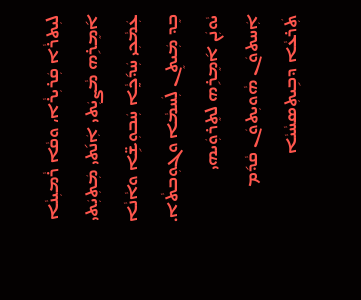ܠܝܼܬܪܵܐ ܩܲܪܝܼܪܵܐ، ܘܩܵܐ ܪܵܡܝܼܢܵܐ ܐ݇ܡܸܪܹܗ ܡܵܨܝܲܬܝ ܐܲܢ݇ܬܝ ܡܲܬܼܝܲܬܝ ܥܲܡܵܟܼܝ ܚܲܕ݇ܟ̰ܵܐ ܚܲܒܘܼܫܹ̈ܐ ܘܐܵܢܵܐ ܒܸܕ ܡܲܝܬܸܢ ܠܲܚܡܵܐ ܘܓܘܼܒܬܵܐ. ܝܵܘܢܲܢ ܐ݇ܡܸܪܹܗ ܠܬܸܪܘܲܝܗܝ ܐܲܚܬܘܿܢ ܗܵܘܝܼܬܘܿܢ ܩܵܕ݇ܡ ܬܲܪܥܵܐ ܕܒܹܝܬܼܣܚܵܝܵܐ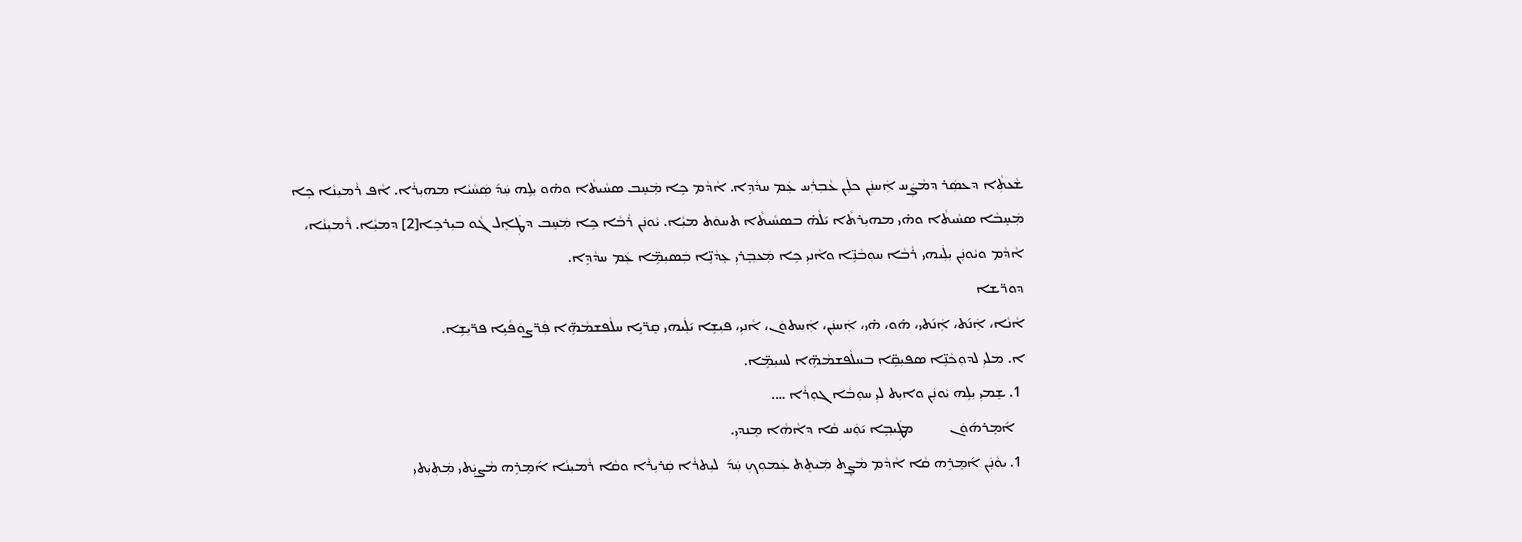ܫܵܥܬܼܵܐ ܕܥܣܲܪ ܕܡܵܨܲܚ ܐܲܚܢܲܢ ܟܠܲܢ ܥܵܒܼܪܲܚ ܥܲܡ ܚܕܵܕܹܐ. ܐܵܕܵܡ ܟܹܐ ܡܲܚܸܒ ܣܚܵܝܬܵܐ ܘܗ̇ܘ ܝܼܠܹܗ ܚܲܕ݇ ܣܲܚܵܝܵܐ ܡܗܝܼܪܵܐ. ܐܵܦ ܪܵܡܝܼܢܵܐ ܟܹܐ ܡܲܚܸܒܵܐ ܣܚܵܝܬܵܐ ܘܗ̇ܝ ܡܗܝܼܪܬܵܐ ܝ݇ܠܵܗ̇ ܒܣܚܵܝܬܵܐ ܬܚܘܿܬ ܡܝܼܵܐ. ܝܵܘܢܲܢ ܪܵܒܵܐ ܟܹܐ ܡܲܚܸܒ ܕܛܲܐܸܠ ܓܵܘ ܒܝܼܪܟܹܐ[2] ܕܡܝܼܵܐ. ܪܵܡܝܼܢܵܐ، ܐܵܕܵܡ ܘܝܵܘܢܲܢ ܝܼܠܲܝܗܝ ܪܵܒܵܐ ܚܘܼܒܵܢܹ̈ܐ ܘܐܵܢܝܼ ܟܹܐ ܡܲܥܒ݂ܸܪܝܼ ܥܸܕܵܢܹ̈ܐ ܒܲܣܝܼܡܹ̈ܐ ܥܲܡ ܚܕܵܕܹܐ.
ܕܘܪ̈ܫܐ
ܐܵܢܵܐ، ܐܲܢ݇ܬ، ܐܲܢ݇ܬܝ، ܗ̇ܘ، ܗ̇ܝ، ܐܲܚܢܲܢ، ܐܲܚܬܘܿܢ، ܐܵܢܝܼ، ܦܝܼܫܹܐ ܝ݇ܠܲܝܗܝ ܩܸܪ̈ܝܹܐ ܚܠܵܦܫܡܵܗܹ̈ܐ ܦܲܪ̈ܨܘܿܦܵܝܹܐ ܦܪ̈ܝܼܫܹܐ.
ܐ. ܡܠܝܼ ܠܕܘܼܟܵܢܹ̈ܐ ܣܦܝܼܩܹ̈ܐ ܒܚܠܵܦܫܡܵܗܹ̈ܐ ܠܚܝܼܡܹ̈ܐ.
 1. ܫܸܡܝܼ ܝܼܠܹܗ ܝܵܘܢܲܢ ܘܐܝܼܬ ܠܝܼ ܚܘܼܒܵܐ ܓܘܼܪܵܐ ….
   ܐ݇ܡܸܪܗ݇ܘܿܢ          ܡܛܲܝܒܹ݂ܐ ܝ݇ܘܲܚ ܩܵܐ ܕܐܵܗܵܐ ܡܸܢܕܝܼ.
 1. ܝܘܵܢܲܢ ܐ݇ܡܸܪܹܗ ܩܵܐ ܐܵܕܵܡ ܡܵܨܸܬ ܡܲܝܬܸܬ ܥܲܡܘܼܟܼ ܚܲܕ݇  ܠܝܼܬܪܵܐ ܩܲܪܝܼܪܵܐ ܘܩܵܐ ܪܵܡܝܼܢܵܐ ܐ݇ܡܸܪܹܗ ܡܵܨܝܲܬܝ ܡܲܬܼܝܲܬܝ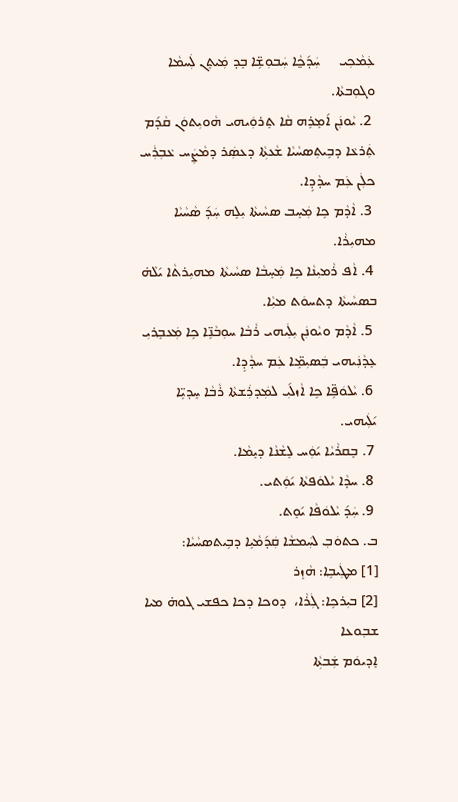ܥܲܡܵܟܼܝ     ܚܲܕ݇ܟ̰ܵܐ ܚܲܒܘܼܫܹ̈ܐ ܒܸܕ ܡܲܝܬܸܢ ܠܲܚܡܵܐ ܘܓܘܼܒܬܵܐ.
 2. ܝܵܘܢܲܢ ܐ݇ܡܸܪܹܗ ܩܵܐ ܬܸܪܘܲܝܗܝ ܗܵܘܝܼܬܘܿܢ ܩܵܕ݇ܡ ܬܲܪܥܵܐ ܕܒܹܝܬܼܣܚܵܝܵܐ ܫܵܥܬܼܵܐ ܕܥܣܲܪ ܕܡܵܨܲܚ ܥܵܒܼܪܲܚ ܟܠܲܢ ܥܲܡ ܚܕܵܕܹܐ.
 3. ܐܵܕܵܡ ܟܹܐ ܡܲܚܸܒ ܣܚܵܝܬܵܐ ܝܼܠܹܗ ܚܲܕ݇ ܣܵܚܵܝܵܐ ܡܗܝܼܪܵܐ.
 4. ܐܵܦ ܪܵܡܝܼܢܵܐ ܟܹܐ ܡܲܚܸܒܵܐ ܣܚܵܝܬܵܐ ܡܗܝܼܪܬܵܐ ܝ݇ܠܵܗ̇ ܒܣܚܵܝܬܵܐ ܕܬܚܘܿܬ ܡܝܼܵܐ.
 5. ܐܵܕܵܡ ܘܝܵܘܢܲܢ ܝܼܠܲܝܗܝ ܪܵܒܵܐ ܚܘܼܒܵܢܹ̈ܐ ܟܹܐ ܡܲܥܒ݂ܸܪܝܼ ܥܸܕܵܢܲܝܗܝ ܒܲܣܝܼܡܹ̈ܐ ܥܲܡ ܚܕܵܕܹܐ.
 6. ܝܵܠܘܿܦܹ̈ܐ ܟܹܐ ܐܵܙܠ݇ܝܼ ܠܡܲܕܪܲܫܬܵܐ ܪܵܒܵܐ ܚܸܕܝܹ̈ܐ ܝ݇ܠܲܝܗܝ.
 7. ܒܸܩܪܵܝܵܐ ܝ݇ܘܲܚ ܠܸܫܵܢܵܐ ܕܝܸܡܵܐ.
 8. ܚܕܵܐ ܝܵܠܘܿܦܬܵܐ ܝ݇ܘܲܬܝ.
 9. ܚܲܕ݇ ܝܵܠܘܿܦܵܐ ܝ݇ܘܸܬ.
ܒ. ܟܬܘܿܒ݂ ܠܚܲܡܫܵܐ ܩܲܕ݇ܡܵܝܹܐ ܕܒܹܝܬܣܚܵܝܵܐ:
[1] ܡܛܲܝܒ݂ܹܐ: ܗܵܙܸܪ
[2] ܒܝܼܪܟܹܐ: ܓܲܪܵܐ،  ܕܘܟܐ ܕܟܐ ܟܦܫܝ ܓܘܗ̇ ܡܝܐ
ܫܒ݂ܘܥܐ
ܐܸܕܝܘܿܡ ܫܲܒܬܼܵܐ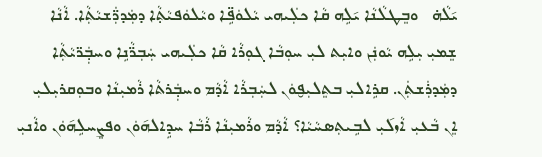ܝ݇ܠܵܗ̇   ܘܒܸܛܠܵܢܵܐ ܝ݇ܠܹܗ ܩܵܐ ܟܠܲܝܗܝ ܝܵܠܘܿܦܹ̈ܐ ܘܝܵܠܘܿܦܝܵܬ݂ܵܐ ܕܡܲܕܪ̈ܲܫܝܵܬܼܵܐ. ܐܵܢܵܐ ܫܸܡܝܼ ܝܼܠܹܗ ܝܵܘܢܲܢ ܘܐܝܼܬ ܠܝܼ ܚܘܼܒܵܐ ܓܘܼܪܵܐ ܩܵܐ ܟܠܲܝܗܝ ܚܲܒܼܪ̈ܵܢܹܐ ܘܚܒ݂ܲܪ̈ܝܵܬܼܵܐ ܕܡܲܕܪܲܫܬܲܢ. ܩܪܹܐܠܝܼ ܒܬܸܠܝܼܦ̮ܘܿܢ ܠܚܲܒܼܪܵܐ ܐܵܕܵܡ ܘܚܒ݂ܲܪܬܵܐ ܪܵܡܝܼܢܵܐ ܘܒܘܼܩܪܝܼܠܝܼ ܐܸܢ ܒܵܥܝܼ ܐܵܙܠ݇ܝܼ ܠܒܹܝܬܼܣܚܵܝܵܐ؟ ܐܵܕܵܡ ܘܪܵܡܝܼܢܵܐ ܪܵܒܵܐ ܚܕܹܐܠܗ݇ܘܿܢ ܘܦܨܸܚܠܹܗ݇ܘܿܢ ܘܐܵܢܝܼ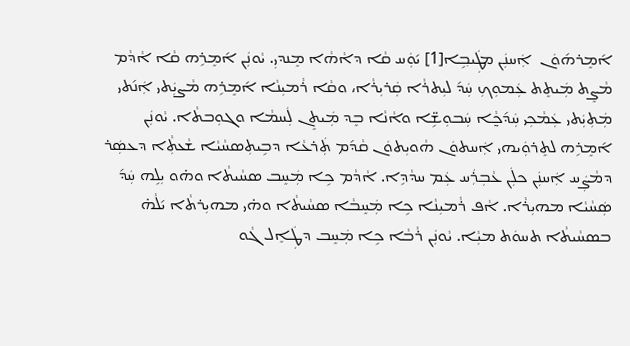ܐ݇ܡܸܪܗ݇ܘܿܢ  ܐܲܚܢܲܢ ܡܛܲܝܒ݂ܹܐ[1] ܝ݇ܘܲܚ ܩܵܐ ܕܐܵܗܵܐ ܡܸܢܕܝܼ. ܝܵܘܢܲܢ ܐ݇ܡܸܪܹܗ ܩܵܐ ܐܵܕܵܡ ܡܵܨܸܬ ܡܲܝܬܸܬ ܥܲܡܘܼܟܼ ܚܲܕ݇ ܠܝܼܬܪܵܐ ܩܲܪܝܼܪܵܐ، ܘܩܵܐ ܪܵܡܝܼܢܵܐ ܐ݇ܡܸܪܹܗ ܡܵܨܝܲܬܝ ܐܲܢ݇ܬܝ ܡܲܬܼܝܲܬܝ ܥܲܡܵܟܼܝ ܚܲܕ݇ܟ̰ܵܐ ܚܲܒܘܼܫܹ̈ܐ ܘܐܵܢܵܐ ܒܸܕ ܡܲܝܬܸܢ ܠܲܚܡܵܐ ܘܓܘܼܒܬܵܐ. ܝܵܘܢܲܢ ܐ݇ܡܸܪܹܗ ܠܬܸܪܘܲܝܗܝ ܐܲܚܬܘܿܢ ܗܵܘܝܼܬܘܿܢ ܩܵܕ݇ܡ ܬܲܪܥܵܐ ܕܒܹܝܬܼܣܚܵܝܵܐ ܫܵܥܬܼܵܐ ܕܥܣܲܪ ܕܡܵܨܲܚ ܐܲܚܢܲܢ ܟܠܲܢ ܥܵܒܼܪܲܚ ܥܲܡ ܚܕܵܕܹܐ. ܐܵܕܵܡ ܟܹܐ ܡܲܚܸܒ ܣܚܵܝܬܵܐ ܘܗ̇ܘ ܝܼܠܹܗ ܚܲܕ݇ ܣܲܚܵܝܵܐ ܡܗܝܼܪܵܐ. ܐܵܦ ܪܵܡܝܼܢܵܐ ܟܹܐ ܡܲܚܸܒܵܐ ܣܚܵܝܬܵܐ ܘܗ̇ܝ ܡܗܝܼܪܬܵܐ ܝ݇ܠܵܗ̇ ܒܣܚܵܝܬܵܐ ܬܚܘܿܬ ܡܝܼܵܐ. ܝܵܘܢܲܢ ܪܵܒܵܐ ܟܹܐ ܡܲܚܸܒ ܕܛܲܐܸܠ ܓܵܘ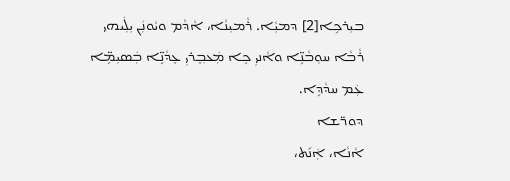ܒܝܼܪܟܹܐ[2] ܕܡܝܼܵܐ. ܪܵܡܝܼܢܵܐ، ܐܵܕܵܡ ܘܝܵܘܢܲܢ ܝܼܠܲܝܗܝ ܪܵܒܵܐ ܚܘܼܒܵܢܹ̈ܐ ܘܐܵܢܝܼ ܟܹܐ ܡܲܥܒ݂ܸܪܝܼ ܥܸܕܵܢܹ̈ܐ ܒܲܣܝܼܡܹ̈ܐ ܥܲܡ ܚܕܵܕܹܐ.
ܕܘܪ̈ܫܐ
ܐܵܢܵܐ، ܐܲܢ݇ܬ،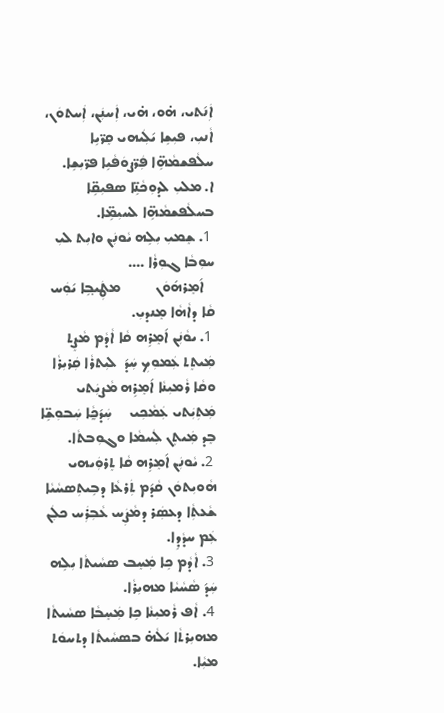ܐܲܢ݇ܬܝ، ܗ̇ܘ، ܗ̇ܝ، ܐܲܚܢܲܢ، ܐܲܚܬܘܿܢ، ܐܵܢܝܼ، ܦܝܼܫܹܐ ܝ݇ܠܲܝܗܝ ܩܸܪ̈ܝܹܐ ܚܠܵܦܫܡܵܗܹ̈ܐ ܦܲܪ̈ܨܘܿܦܵܝܹܐ ܦܪ̈ܝܼܫܹܐ.
ܐ. ܡܠܝܼ ܠܕܘܼܟܵܢܹ̈ܐ ܣܦܝܼܩܹ̈ܐ ܒܚܠܵܦܫܡܵܗܹ̈ܐ ܠܚܝܼܡܹ̈ܐ.
 1. ܫܸܡܝܼ ܝܼܠܹܗ ܝܵܘܢܲܢ ܘܐܝܼܬ ܠܝܼ ܚܘܼܒܵܐ ܓܘܼܪܵܐ ….
   ܐ݇ܡܸܪܗ݇ܘܿܢ          ܡܛܲܝܒܹ݂ܐ ܝ݇ܘܲܚ ܩܵܐ ܕܐܵܗܵܐ ܡܸܢܕܝܼ.
 1. ܝܘܵܢܲܢ ܐ݇ܡܸܪܹܗ ܩܵܐ ܐܵܕܵܡ ܡܵܨܸܬ ܡܲܝܬܸܬ ܥܲܡܘܼܟܼ ܚܲܕ݇  ܠܝܼܬܪܵܐ ܩܲܪܝܼܪܵܐ ܘܩܵܐ ܪܵܡܝܼܢܵܐ ܐ݇ܡܸܪܹܗ ܡܵܨܝܲܬܝ ܡܲܬܼܝܲܬܝ ܥܲܡܵܟܼܝ     ܚܲܕ݇ܟ̰ܵܐ ܚܲܒܘܼܫܹ̈ܐ ܒܸܕ ܡܲܝܬܸܢ ܠܲܚܡܵܐ ܘܓܘܼܒܬܵܐ.
 2. ܝܵܘܢܲܢ ܐ݇ܡܸܪܹܗ ܩܵܐ ܬܸܪܘܲܝܗܝ ܗܵܘܝܼܬܘܿܢ ܩܵܕ݇ܡ ܬܲܪܥܵܐ ܕܒܹܝܬܼܣܚܵܝܵܐ ܫܵܥܬܼܵܐ ܕܥܣܲܪ ܕܡܵܨܲܚ ܥܵܒܼܪܲܚ ܟܠܲܢ ܥܲܡ ܚܕܵܕܹܐ.
 3. ܐܵܕܵܡ ܟܹܐ ܡܲܚܸܒ ܣܚܵܝܬܵܐ ܝܼܠܹܗ ܚܲܕ݇ ܣܵܚܵܝܵܐ ܡܗܝܼܪܵܐ.
 4. ܐܵܦ ܪܵܡܝܼܢܵܐ ܟܹܐ ܡܲܚܸܒܵܐ ܣܚܵܝܬܵܐ ܡܗܝܼܪܬܵܐ ܝ݇ܠܵܗ̇ ܒܣܚܵܝܬܵܐ ܕܬܚܘܿܬ ܡܝܼܵܐ.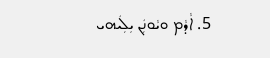5. ܐܵܕܵܡ ܘܝܵܘܢܲܢ ܝܼܠܲܝܗܝ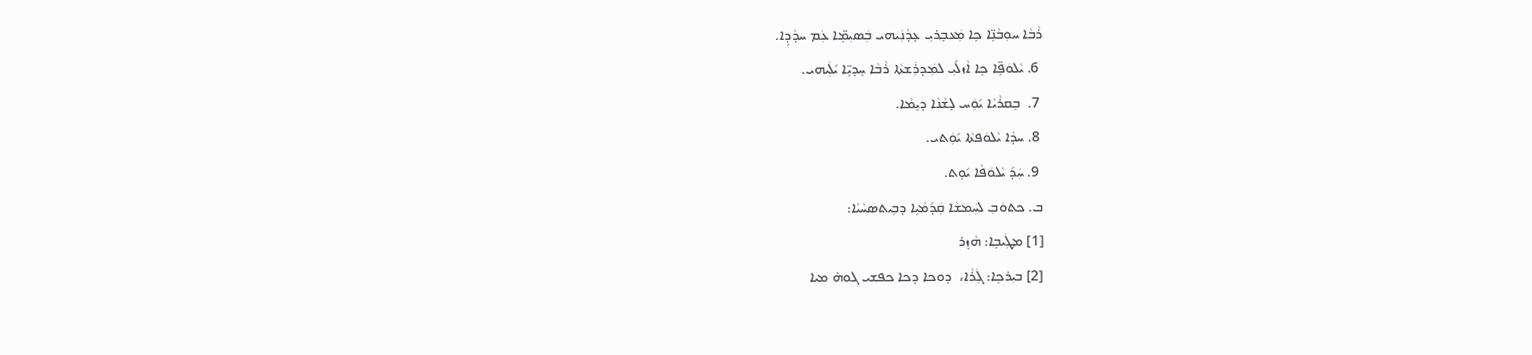ܪܵܒܵܐ ܚܘܼܒܵܢܹ̈ܐ ܟܹܐ ܡܲܥܒ݂ܸܪܝܼ ܥܸܕܵܢܲܝܗܝ ܒܲܣܝܼܡܹ̈ܐ ܥܲܡ ܚܕܵܕܹܐ.
 6. ܝܵܠܘܿܦܹ̈ܐ ܟܹܐ ܐܵܙܠ݇ܝܼ ܠܡܲܕܪܲܫܬܵܐ ܪܵܒܵܐ ܚܸܕܝܹ̈ܐ ܝ݇ܠܲܝܗܝ.
 7.  ܒܸܩܪܵܝܵܐ ܝ݇ܘܲܚ ܠܸܫܵܢܵܐ ܕܝܸܡܵܐ.
 8. ܚܕܵܐ ܝܵܠܘܿܦܬܵܐ ܝ݇ܘܲܬܝ.
 9. ܚܲܕ݇ ܝܵܠܘܿܦܵܐ ܝ݇ܘܸܬ.
ܒ. ܟܬܘܿܒ݂ ܠܚܲܡܫܵܐ ܩܲܕ݇ܡܵܝܹܐ ܕܒܹܝܬܣܚܵܝܵܐ:
[1] ܡܛܲܝܒ݂ܹܐ: ܗܵܙܸܪ
[2] ܒܝܼܪܟܹܐ: ܓܲܪܵܐ،  ܕܘܟܐ ܕܟܐ ܟܦܫܝ ܓܘܗ̇ ܡܝܐ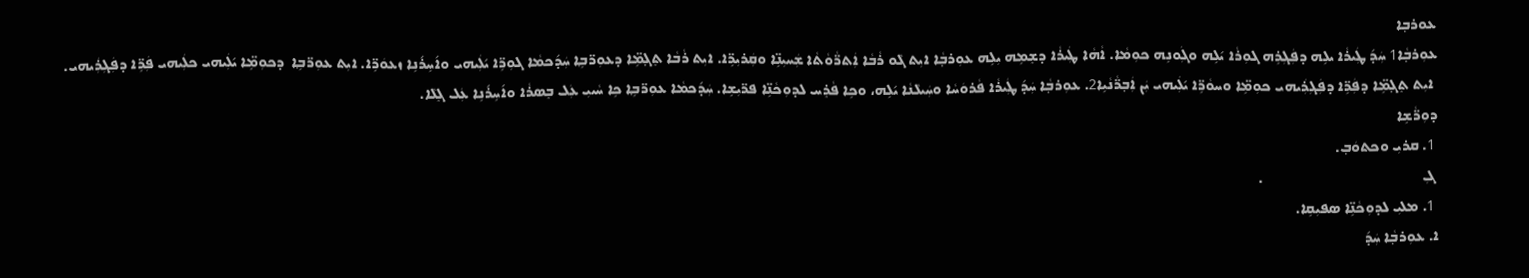ܥܘܪܒ݂ܐ
ܥܘܼܪܒ݂ܵܐ1 ܚܲܕ݇ ܛܲܝܪܵܐ ܝܠܹܗ ܕܦܲܓܼܪܹܗ ܓܘܼܪܵܐ ܝ݇ܠܹܗ ܘܓܲܘܢܹܗ ܟܘܼܡܵܐ. ܐܵܗܵܐ ܛܲܝܪܵܐ ܕܫܸܡܹܗ ܝܼܠܹܗ ܥܘܼܪܒ݂ܵܐ ܐܝܼܬ ܓܵܘ ܪܵܒܵܐ ܐܲܬܪ̈ܵܘܵܬܵܐ ܫܲܚܝܼܢܹ̈ܐ ܘܩܲܪܝܼܪܹ̈ܐ. ܐܝܼܬ ܪܵܒܵܐ ܬܸܓ݂ܡܹ̈ܐ ܕܥܘܼܪ̈ܒ݂ܹܐ ܚܲܕ݇ܟܡܵܐ ܓܘܼܪܹ̈ܐ ܝ݇ܠܲܝܗܝ ܘܐ݇ܚܹܪ݇ܢܹܐ ܙܥܘܿܪܹ̈ܐ. ܐܝܼܬ ܥܘܼܪ̈ܒ݂ܹܐ  ܕܟܘܼܡܹ̈ܐ ܝ݇ܠܲܝܗܝ ܟܠܲܝܗܝ ܦܲܪܹ̈ܐ ܕܦܲܓܼܪܲܝܗܝ.
 ܐܝܼܬ ܬܸܓ݂ܡܹ̈ܐ ܕܦܲܪܹ̈ܐ ܕܦܲܓܼܪܲܝܗܝ ܟܘܼܡܹ̈ܐ ܘܚܘܵܪܹ̈ܐ ܝ݇ܠܲܝܗܝ ܝܲܢ ܐܲܒ݂ܪ̈ܵܢܵܝܹܐ2. ܥܘܼܪܒ݂ܵܐ ܚܲܕ݇ ܛܲܝܪܵܐ ܦܵܪܘܿܚܵܐ ܘܚܲܝܠܵܢܵܐ ܝ݇ܠܹܗ، ܘܟܹܐ ܦܵܪܸܚ ܠܕܘܼܟܵܢܹ̈ܐ ܦܪ̈ܝܼܫܹܐ. ܚܲܕ݇ܟܡܵܐ ܥܘܼܪ̈ܒ݂ܹܐ ܟܹܐ ܚܵܝܝܼ ܥܲܠ ܒܸܣܪܵܐ ܘܐ݇ܚܹܪ݇ܢܹܐ ܥܲܠ ܓܸܠܵܐ.
ܕܘܼܪ̈ܵܫܹܐ
 1. ܩܪܝܼ ܘܟܬܘܿܒ݂.
 ܓܼ                                              .
 1. ܡܠܝܼ ܠܕܘܼܟܵܢܹ̈ܐ ܣܦܝܼܩܹܐ.
ܐ. ܥܘܼܪܒ݂ܵܐ ܚܲܕ݇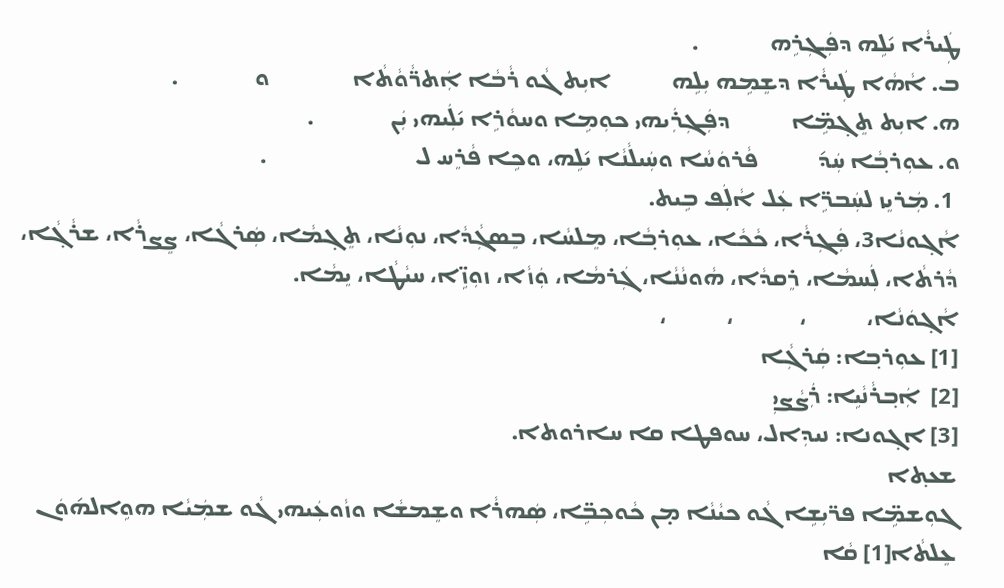ܛܲܝܪܵܐ ܝ݇ܠܹܗ ܕܦܲܓܼܪܹܗ             .
ܒ. ܐܵܗܵܐ ܛܲܝܪܵܐ ܕܫܸܡܹܗ ܝܼܠܹܗ           ܐܝܼܬ ܓܵܘ ܪܵܒܵܐ ܐܲܬܪ̈ܵܘܵܬܵܐ               ܘ              .
ܗ. ܐܝܼܬ ܬܸܓ݂ܡܹ̈ܐ           ܕܦܲܓܼܪܲܝܗܝ ܟܘܼܡܹܐ ܘܚܘܵܪܹܐ ܝ݇ܠܲܝܗܝ ܝܲܢ              .
ܘ. ܥܘܼܪܒ݂ܵܐ ܚܲܕ݇           ܦܵܪܘܿܚܵܐ ܘܚܲܝܠܵܢܵܐ ܝ݇ܠܹܗ، ܘܟܹܐ ܦܵܪܸܚ ܠ                           .
 1. ܡܲܪܝܸܙ ܠܚܲܒܪܹ̈ܐ ܥܲܠ ܐܵܠܲܦ ܒܹܝܬ.
ܐܵܓ݂ܘܢܵܐ3، ܦܲܓܼܪܵܐ، ܟܵܟܵܐ، ܥܘܼܪܒ݂ܵܐ، ܡܸܠܚܵܐ، ܒܸܣܓܼܵܕܵܐ، ܢܘܼܢܵܐ، ܬܸܓ݂ܡܵܐ، ܣܲܪܓܵܐ، ܨܸܨܪܵܐ، ܫܪܵܓ݂ܵܐ، ܕܵܪܬܵܐ، ܠܲܚܡܵܐ، ܪܸܩܕܵܐ، ܗܵܘܢܵܢܵܐ، ܓܲܪܡܵܐ، ܘܲܙܵܐ، ܙܘܼܙܹ̈ܐ، ܚܝܵܛܵܐ، ܝܸܡܵܐ.
ܐܵܓ݂ܘܿܢܵܐ،           ،            ،           ،
[1] ܥܘܼܪܒ݂ܐ: ܩܲܪܓܼܵܐ
[2]  ܐܲܒ݂ܪܵܢܵܝܹܐ: ܪܲܨܵܨܝܼ
[3] ܐܓ݂ܘܢܐ: ܢܝܕܼܐܠ، ܚܘܦܛܐ ܩܐ ܚܐܪܘܬܐ.
ܫܥܬ݂ܐ
ܓܘܼܫܡܹ̈ܐ ܦܪ̈ܝܼܫܹܐ ܓܵܘ ܟܝܵܢܵܐ ܡ̣ܢ ܟܵܘܟܼܒܹ̈ܐ، ܣܲܗܪܵܐ ܘܫܸܡܫܵܐ ܘܙܵܘܥܲܝܗܝ ܓܵܘ ܫܡܲܝܵܐ ܗܘܹܐܠܗ݇ܘܿܢ ܥܸܠܬܵܐ[1] ܩܵܐ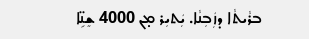ܒܪܵܝܬܵܐ ܕܙܲܒܼܢܵܐ. ܝܲܬܝܼܪ ܡ̣ܢ 4000 ܫܸܢܹ̈ܐ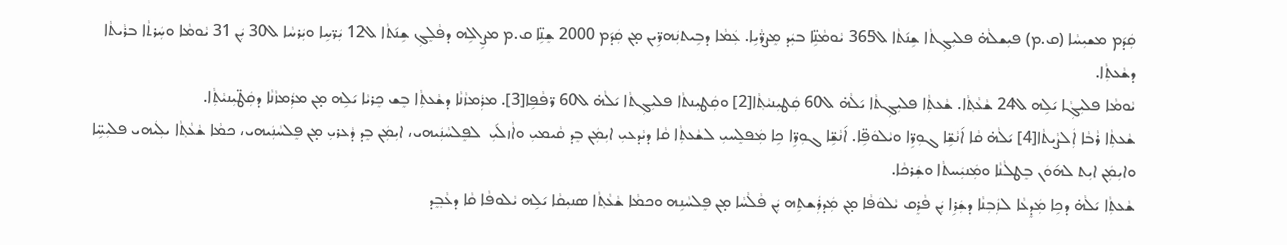ܩܲܕ݇ܡ ܡܫܝܼܚܵܐ (ܩ.ܡ) ܦܝܼܫܠܵܗ̇ ܦܠܝܼܓܼܬܵܐ ܫܹܢ݇ܬܵܐ ܠ365 ܝܵܘܡܵܢܹ̈ܐ ܒܝܲܕ ܡܸܨܪ̈ܵܝܹܐ. ܥܲܡܵܐ ܕܒܹܝܬܢܲܗܪܹ̈ܝܢ ܡ̣ܢ ܩܲܕ݇ܡ 2000 ܫܸܢܹ̈ܐ ܩ.ܡ ܡܨܹܐܠܹܗ ܕܦܵܠܸܓܼ ܫܹܢ݇ܬܵܐ ܠ12 ܝܲܪ̈ܚܹܐ ܘܝܲܪܚܵܐ ܠ30 ܝܲܢ 31 ܝܵܘܡܵܐ ܘܚܲܪܬܵܐ ܒܪܵܝܬܵܐ ܕܫܵܥܬܼܵܐ.
ܝܵܘܡܵܐ ܦܠܝܼܓܼܵܐ ܝ݇ܠܹܗ ܠ24 ܫܵܥܵܬ݂ܵܐ. ܫܵܥܬܼܵܐ ܦܠܝܼܓܼܬܵܐ ܝ݇ܠܵܗ̇ ܠ60 ܩܲܛܝܼܢܝܵܬ݂ܵܐ[2] ܘܩܲܛܝܼܢܬܵܐ ܦܠܝܼܓܼܬܵܐ ܝ݇ܠܵܗ̇ ܠ60 ܪ̈ܦܵܦܹܐ[3]. ܡܪܲܡܙܵܢܵܐ ܕܫܵܥܬܼܵܐ ܒܸܫ ܟܸܪܝܵܐ ܝ݇ܠܹܗ ܡ̣ܢ ܡܪܲܡܙܵܢܵܐ ܕܩܲܛ̈ܝܼܢܝܵܬܼܵܐ.
ܫܵܥܬܼܵܐ ܪܵܒܵܐ ܐܲܠܨܵܝܬܵܐ[4] ܝ݇ܠܵܗ̇ ܩܵܐ ܐ݇ܢܵܫܹ̈ܐ ܓܘܼܪܹ̈ܐ ܘܝܵܠܘܿܦܹ̈ܐ. ܐ݇ܢܵܫܹ̈ܐ ܓܘܼܪܹ̈ܐ ܟܹܐ ܡܲܦܠܸܚܝܼ ܠܫܵܥܬܼܵܐ ܩܵܐ ܕܝܵܕܥܝܼ ܐܝܼܡܲܢ ܒܸܕ ܩܵܝܡܝܼ ܘܐܵܙܠ݇ܝܼ  ܠܦܸܠܚܵܢܲܝܗܝ، ܐܝܼܡܲܢ ܒܸܕ ܕܵܥܪܝܼ ܡ̣ܢ ܦܸܠܚܵܢܲܝܗܝ، ܟܡܵܐ ܫܵܥܵܬ݂ܵܐ ܝܠܲܝܗܝ ܦܠܝܼܚܹ̈ܐ ܘܐܝܼܡܲܢ ܐܝܼܬ ܠܗ݇ܘܿܢ ܒܸܛܠܵܢܵܐ ܘܡܲܢܝܲܚܬܵܐ ܘܫܲܪܟܵܐ.
ܫܵܥܬܼܵܐ ܝ݇ܠܵܗ̇ ܕܟܹܐ ܡܲܕܸܥܵܐ ܠܙܲܒܼܢܵܐ ܕܫܲܪܹܐ ܝܲܢ ܦܵܪܸܩ ܝܵܠܘܿܦܵܐ ܡ̣ܢ ܡܲܕܪܲܫܬܹܗ ܝܲܢ ܦܵܠܵܚܵܐ ܡ̣ܢ ܦܸܠܚܵܢܹܗ ܘܟܡܵܐ ܫܵܥܵܬ݂ܵܐ ܣܢܝܼܩܵܐ ܝ݇ܠܹܗ ܝܵܠܘܦܵܐ ܩܵܐ ܕܥܵܒ݂ܸܕ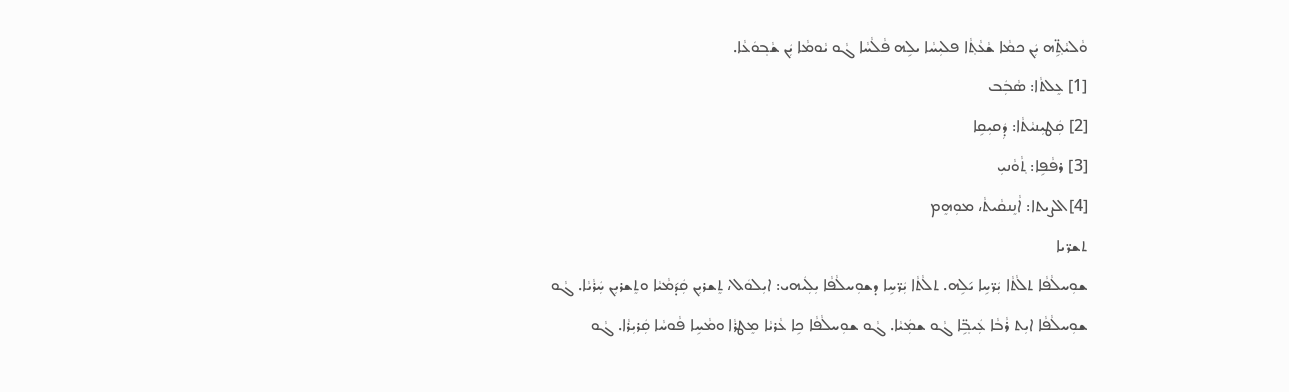ܘܵܠܝܵܬ݂ܹ̈ܗ ܝܲܢ ܟܡܵܐ ܫܵܥܵܬ݂ܵܐ ܦܠܝܼܚܵܐ ܝܠܹܗ ܦܵܠܵܚܵܐ ܓܵܘ ܝܵܘܡܵܐ ܝܲܢ ܫܵܒ݂ܘܿܥܵܐ.
[1] ܥܸܠܬܵܐ: ܣܵܒܲܒ
[2] ܩܲܛܝܼܢܝܵܬܵܐ: ܕܲܩܝܼܩܹܐ
[3] ܪܦܵܦܹܐ: ܬ݂ܵܘܵܢܝܼ
[4]ܐܠܨܝܬܐ: ܐܵܢܸܢܩܵܝܬܵ، ܡܘܼܗܸܡ
ܬܫܪ̈ܝܐ
ܫܘܼܚܠܵܦܵܐ ܬܠܵܬܵܐ ܝܲܪ̈ܚܹܐ ܝ݇ܠܹܗ. ܬܠܵܬܵܐ ܝܲܪ̈ܚܹܐ ܕܫܘܼܚܠܵܦܵܐ ܝܼܠܲܝܗܝ: ܐܝܼܠܘܿܠ، ܬܸܫܪܝܼܢ ܩܲܕ݇ܡܵܝܵܐ ܘܬܸܫܪܝܼܢ ܚܲܪܵܝܵܐ. ܓܵܘ ܫܘܼܚܠܵܦܵܐ ܐܝܼܬ ܪܵܒܵܐ ܥܲܝܒ݂ܹ̈ܐ ܓܵܘ ܫܡܲܝܵܐ. ܓܵܘ ܫܘܼܚܠܵܦܵܐ ܟܹܐ ܥܵܪܝܵܐ ܡܸܛܪܵܐ ܘܡܵܚܹܐ ܦܵܘܚܵܐ ܩܲܪܝܼܪܵܐ. ܓܵܘ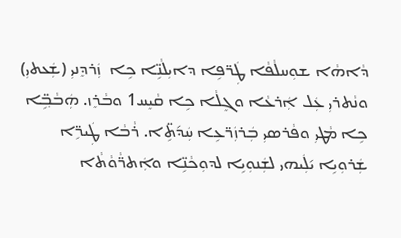ܕܵܐܗܵܐ ܫܘܼܚܠܵܦܵܐ ܛܲܪ̈ܦܹܐ ܕܐܝܼܠܵܢܹ̈ܐ ܟܹܐ  ܙܲܪܕܸܢܝܼ (ܫܲܥܬܝܼ) ܘܢܵܬܪܝܼ ܥܲܠ ܐܲܪܥܵܐ ܘܓܸܠܵܐ ܟܹܐ ܩܵܝܸܚ1 ܘܒܵܪܸܙ. ܗܲܒܵܒ݂ܹ̈ܐ ܟܹܐ ܡܵܛܝܼ ܘܦܵܪܣܝܼ ܒܲܪܙܲܪ̈ܥܹܐ ܚܲܕ݇ܬܹ̈ܐ. ܪܵܒܵܐ ܛܲܝܪܹ̈ܐ ܫܲܪܘܼܝܹܐ ܝ݇ܠܲܝܗܝ ܠܫܲܢܘܼܝܹܐ ܠܕܘܼܟܵܢܹ̈ܐ ܘܐܲܬܪ̈ܵܘܵܬܵܐ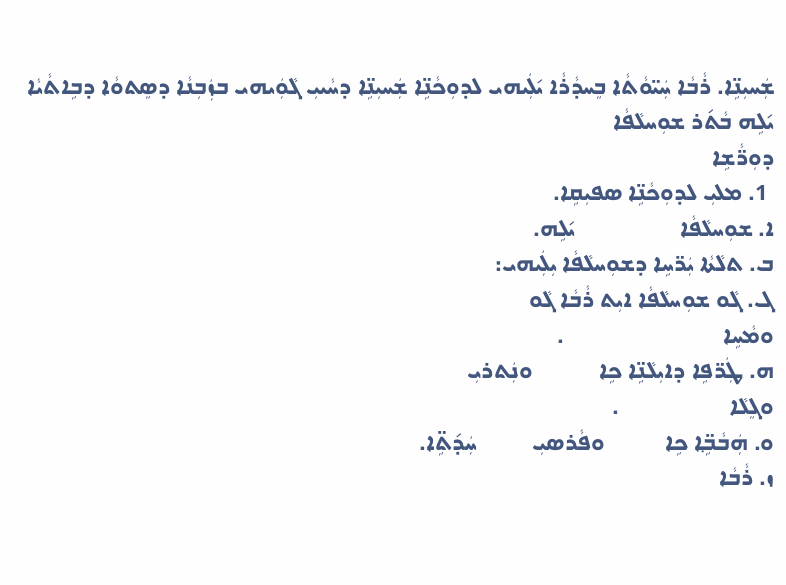ܫܲܚܝܼܢܹ̈ܐ. ܪܵܒܵܐ ܚܲܝ̈ܘܵܬܵܐ ܒܸܚܕܵܪܵܐ ܝ݇ܠܲܝܗܝ ܠܕܘܼܟܵܢܹ̈ܐ ܫܲܚܝܼܢܹ̈ܐ ܕܚܵܝܝܼ ܓܵܘܲܝܗܝ ܒܙܲܒܼܢܵܐ ܕܣܸܬܘܵܐ ܕܒܹܐܬܵܝܵܐ ܝ݇ܠܹܗ ܒܵܬ݇ܪ ܫܘܼܚܠܵܦܵܐ
ܕܘܼܪ̈ܵܫܹܐ
 1. ܡܠܝܼ ܠܕܘܼܟܵܢܹ̈ܐ ܣܦܝܼܩܹܐ.
ܐ. ܫܘܼܚܠܵܦܵܐ                   ܝ݇ܠܹܗ.
ܒ. ܬܠܵܬܵܐ ܝܲܪ̈ܚܹܐ ܕܫܘܼܚܠܵܦܵܐ ܝܼܠܲܝܗܝ:
ܓ. ܓܵܘ ܫܘܼܚܠܵܦܵܐ ܐܝܼܬ ܪܵܒܵܐ ܓܵܘ
ܘܡܵܚܹܐ                             .
ܗ. ܛܲܪ̈ܦܹܐ ܕܐܝܼܠܵܢܹ̈ܐ ܟܹܐ            ܘܢܲܬܪܝܼ
ܘܓܸܠܵܐ                    .
ܘ. ܗܲܒܵܒ݂ܹ̈ܐ ܟܹܐ           ܘܦܵܪܣܝܼ          ܚܲܕ݇ܬܹ̈ܐ.
ܙ. ܪܵܒܵܐ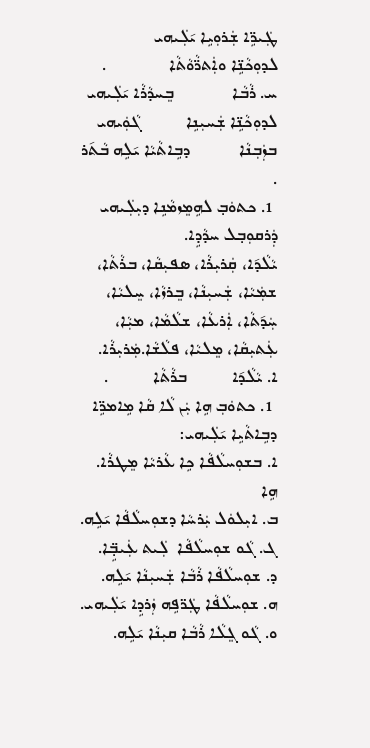ܛܲܝܪܹ̈ܐ ܫܲܪܘܼܝܹܐ ܝ݇ܠܲܝܗܝ            ܠܕܘܼܟܵܢܹ̈ܐ ܘܐܲܬܪ̈ܵܘܵܬܵܐ              .
ܚ. ܪܵܒܵܐ             ܒܸܚܕܵܪܵܐ ܝ݇ܠܲܝܗܝ ܠܕܘܼܟܵܢܹ̈ܐ ܫܲܚܝܼܢܹܐ          ܓܵܘܲܝܗܝ ܒܙܲܒܼܢܵܐ           ܕܒܹܐܬܵܝܵܐ ܝ݇ܠܹܗ ܒܵܬ݇ܪ                         .
 1. ܟܬܘܿܒ݂ ܠܗܹܡܸܙܡܵܢܹܐ ܕܝܼܠܲܝܗܝ ܕܲܪܩܘܼܒ݂ܠ ܚܕܵܕܹܐ.
ܝܵܠܵܕ݇ܐ، ܩܲܪܝܼܪܵܐ، ܣܦܝܼܩܵܐ، ܒܪܵܬܵܐ، ܫܡܲܝܵܐ، ܫܲܚܝܼܢܵܐ، ܒܸܪܙܵܐ، ܚܸܠܝܵܐ، ܚܲܕ݇ܬܵܐ، ܐܲܪܥܵܐ، ܫܠܵܡܵܐ، ܡܝܼܵܐ، ܥܲܬܝܼܩܵܐ، ܡܸܠܝܵܐ، ܦܠܵܫܵܐ.ܡܲܪܝܼܪܵܐ.
ܐ. ܝܵܠܵܕ݇ܐ          ܒܪܵܬܵܐ          .
 1. ܟܬܘܿܒܼ ܗܹܐ ܝܲܢ ܠܵܐ ܩܵܐ ܡܹܐܡܪܹ̈ܐ ܕܒܹܐܬܵܝܹܐ ܝ݇ܠܲܝܗܝ:
ܐ. ܒܫܘܼܚܠܵܦܵܐ ܟܹܐ ܥܵܪܝܵܐ ܡܸܛܪܵܐ.   ܗܹܐ
ܒ. ܐܝܼܠܘܿܠ ܝܲܪܚܵܐ ܕܫܘܼܚܠܵܦܵܐ ܝ݇ܠܹܗ.
ܓ. ܓܵܘ ܫܘܼܚܠܵܦܵܐ  ܠܲܝܬ ܥܲܝܒ݂ܹ̈ܐ.
ܕ. ܫܘܼܚܠܵܦܵܐ ܪܵܒܵܐ ܫܲܚܝܼܢܵܐ ܝ݇ܠܹܗ.
ܗ. ܫܘܼܚܠܵܦܵܐ ܛܲܪ̈ܦܹܗ ܙܲܪܕܹܐ ܝ݇ܠܲܝܗܝ.
ܘ. ܓܵܘ ܓܸܠܵܐ ܪܵܒܵܐ ܩܝܼܢܵܐ ܝ݇ܠܹܗ.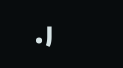ܙ.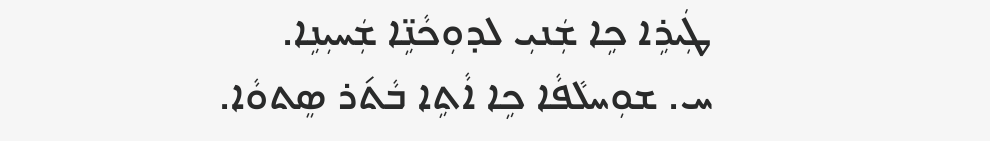ܛܲܝܪܹܐ ܟܹܐ ܫܲܢܝܼ ܠܕܘܼܟܵܢܹ̈ܐ ܫܲܚܝܼܢܹܐ.
ܚ. ܫܘܼܚܠܵܦܵܐ ܟܹܐ ܐܵܬܹܐ ܒܵܬ݇ܪ ܣܸܬܘܵܐ.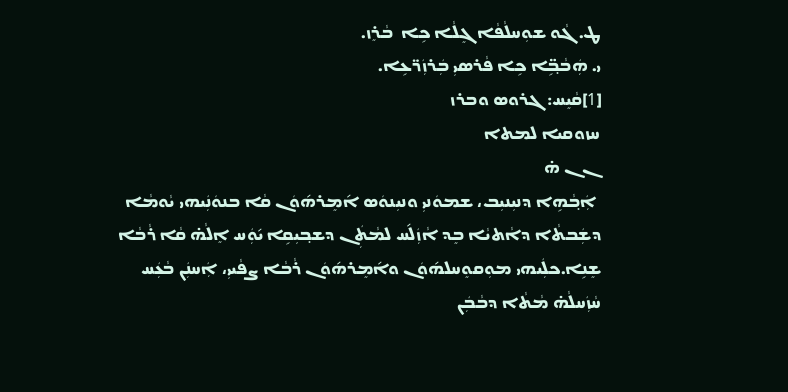ܛ. ܓܵܘ ܫܘܼܚܠܵܦܵܐ ܓܸܠܵܐ ܟܹܐ  ܒܵܪܸܙ.
ܝ. ܗܲܒܵܒ݂ܹ̈ܐ ܟܹܐ ܦܵܪܣܝܼ ܒܲܪܙܲܪ̈ܥܹܐ.
[1]ܩܵܝܸܚ: ܓܪܘܣ ܘܒܪܙ
ܚܙܘܩܝܐ ܠܡܬܐ
 ܢ ܢ ܗ̇
 ܐܲܒ݂ܵܗܹܐ ܕܢܝܼܢܝܼܒ، ܫܡܘܿܢܝܼ ܘܢܝܼܢܘܿܣ ܐ݇ܡܸܪܗ݇ܘܿܢ ܩܵܐ ܒܢܘܿܢܲܝܗܝ ܝܵܘܡܵܐ ܕܫܲܒܬܵܐ ܕܐܵܬܝܵܐ ܒܸܕ ܐܵܙܲܠ݇ܚ ܠܡܵܬܲܢ ܕܫܒ݂ܝܼܩܹܐ ܝ݇ܘܲܚ ܐܸܠܵܗ̇ ܩܵܐ ܪܵܒܵܐ ܫܸܢܹܐ.ܟܠܲܝܗܝ ܡܘܼܩܘܸܚܠܗ݇ܘܿܢ ܘܐ݇ܡܸܪܗ݇ܘܿܢ ܪܵܒܵܐ ܨܦܵܝܝܼ، ܐܲܚܢܲܢ ܒܵܥܲܚ ܚܵܙܲܚܠܵܗ̇ ܡܵܬܵܐ ܕܒܵܒܲܢ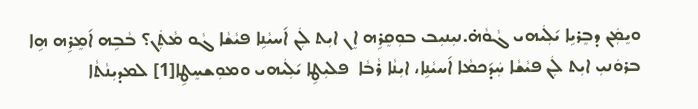ܘܝܸܡܲܢ ܕܒܸܪܝܹܐ ܝ݇ܠܲܝܗܝ ܓܵܘܵܗ̇.ܢܝܼܢܝܼܒ ܒܘܼܩܸܪܹܗ ܐܸܢ ܐܝܼܬ ܠܲܢ ܐ݇ܚܝܵܢܹܐ ܦܝܵܫܵܐ ܓܵܘ ܡܵܬܲܢ؟ ܒܵܒܹܗ ܐ݇ܡܸܪܹܗ ܗܹܐ ܒܪܘܿܢܝܼ ܐܝܼܬ ܠܲܢ ܦܝܵܫܵܐ ܚܲܕ݇ܟܡܵܐ ܐ݇ܚܝܵܢܹܐ، ܐܝܼܢܵܐ ܪܵܒܵܐ  ܦܠܝܼܛܹܐ ܝ݇ܠܲܝܗܝ ܘܡܘܼܫܚܸܛܹܐ[1] ܠܡܕܝܼܢܵܬܵܐ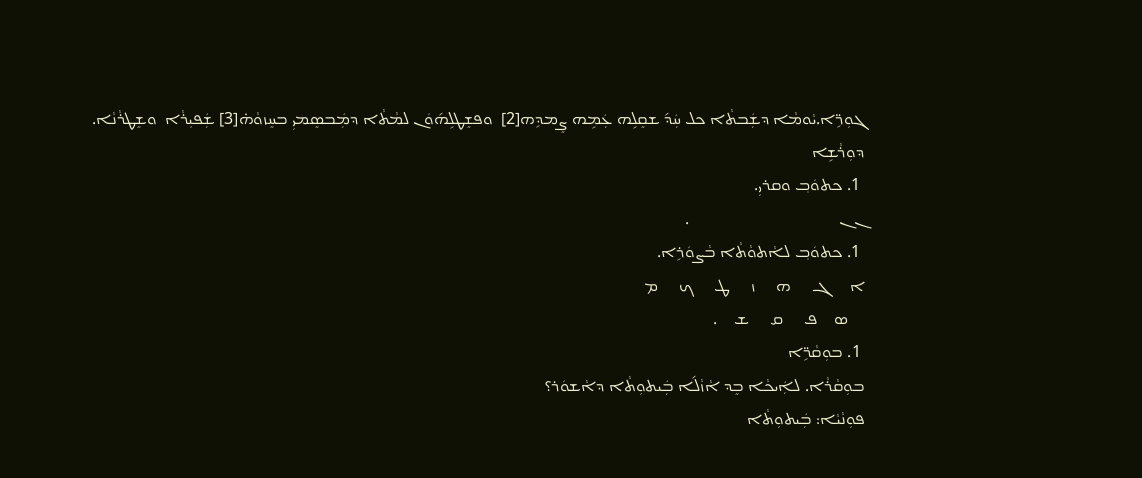ܓܘܼܪܹ̈ܐ.ܝܵܘܡܵܐ ܕܫܲܒܬܵܐ ܟܠ ܚܲܕ݇ ܫܩܸܠܹܗ ܥܲܡܹܗ ܨܸܡܕܹܗ[2]  ܘܦܫܸܛܠܹܗ݇ܘܿܢ ܠܡܵܬܵܐ ܕܡܲܒܣܸܡܝܼ ܒܚܸܙܘܵܗ̇[3] ܫܲܦܝܼܪܵܐ  ܘܫܸܛܪܵܢܵܐ.
ܕܘܼܪܵܫܹܐ
 1. ܟܬܘܿܒ݂ ܘܩܪܝܼ.
ܢ ܢ                                    .
 1. ܟܬܘܿܒ݂ ܠܐܵܬܘܵܬܵܐ ܒܵܨܘܿܪܹܐ.
ܐ     ܓ     ܗ     ܙ     ܛ     ܟ     ܡ
    ܣ    ܦ     ܩ     ܫ    .
 1. ܒܘܼܩܵܪܹ̈ܐ
ܒܘܼܩܵܪܵܐ. ܠܐܲܝܟܵܐ ܒܸܕ ܐܵܙܵܠ݇ܐ ܒܲܝܬܘܼܬܵܐ ܕܐܵܫܘܿܪ؟
ܦܘܼܢܵܝܵܐ: ܒܲܝܬܘܼܬܵܐ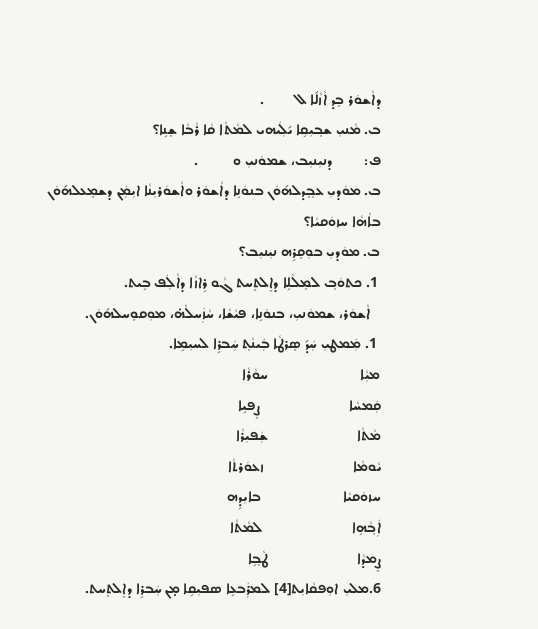ܕܐܵܫܘܿܪ ܒܸܕ ܐܵܙܵܠ݇ܐ ܠ         .
ܒ. ܡܵܢܝܼ ܫܒ݂ܝܼܩܹܐ ܝ݇ܠܲܝܗܝ ܠܡܵܬܵܐ ܩܵܐ ܪܵܒܵܐ ܫܸܢܹܐ؟
ܦ:         ܕܢܝܼܢܝܼܒ، ܫܡܘܿܢܝܼ ܘ          .
ܒ. ܡܘܿܕܝܼ ܥܒ݂ܸܕܠܗ݇ܘܿܢ ܒܢܘܿܢܹܐ ܕܐܵܫܘܿܪ ܘܐܵܫܘܿܪܝܼܢܵܐ ܐܝܼܡܲܢ ܕܫܡܸܥܠܗ݇ܘܿܢ ܒܐܵܗܵܐ ܚܙܘܿܩܝܵܐ؟
ܒ. ܡܘܿܕܝܼ ܒܘܼܩܸܪܹܗ ܢܝܼܢܝܼܒ؟
 1. ܟܬܘܿܒ݂ ܠܡܸܠܵܠܹܐ ܕܐܸܠܬܸܚܬ ܓܵܘ ܪܹܐܙܵܐ ܕܐܵܠܲܦ ܒܹܝܬ.
   ܐܵܫܘܿܪ، ܫܡܘܿܢܝܼ، ܒܢܘܿܢܹܐ، ܦܝܵܫܵܐ، ܚܵܙܲܚܠܵܗ̇، ܡܘܼܩܘܸܚܠܗ݇ܘܿܢ.
 1. ܡܲܡܛܝܼ ܚܲܕ݇ ܣܸܪܛܵܐ ܒܲܝܢܵܬ݂ ܚܲܒܪܹܐ ܠܚܝܼܡܹܐ.
ܡܝܼܵܐ                          ܚܘܵܪܵܐ
ܩܲܡܚܵܐ                         ܨܸܦܝܹܐ
ܡܵܬܵܐ                         ܫܲܦܝܼܪܵܐ
ܝܵܘܡܵܐ                         ܙܥܘܿܪܬܵܐ
ܚܙܘܿܩܝܵܐ                       ܒܐܝܼܕܹܗ
ܐܲܒ݂ܵܗܹܐ                         ܠܡܵܬܵܐ
ܨܸܡܕܵܐ                         ܛܵܒ݂ܹܐ
6.ܡܠܝܼ ܐܘܼܦܩܵܐܝܼܬ[4] ܠܡܪܲܒܥܹܐ ܣܦܝܼܩܹܐ ܡ̣ܢ ܚܲܒܪܹܐ ܕܐܸܠܬܸܚܬ.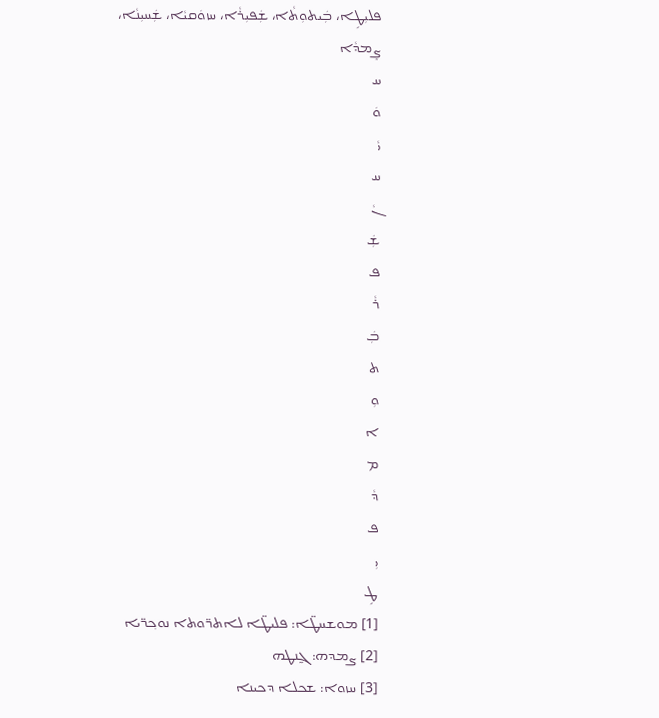ܦܠܝܼܛܹܐ، ܒܲܝܬܘܼܬܵܐ، ܫܲܦܝܼܪܵܐ، ܚܙܘܿܩܝܵܐ، ܫܲܚܝܼܢܵܐ، ܨܸܡܕܵܐ
ܚ
ܘܿ
ܝܵ
ܚ
ܢܵ
ܫܲ
ܦ
ܪܵ
ܒܲ
ܬ
ܘܼ
ܐ
ܡ
ܕܵ
ܦ
ܝܼ
ܛܹ
[1] ܡܘܫܚܛ̈ܐ: ܦܠܝܛ̈ܐ ܠܐܬܪ̈ܘܬܐ ܢܘܟ݂ܪ̈ܝܐ
[2] ܨܡܕܗ: ܓ̰ܢܛܗ
[3] ܚܙܘܐ: ܫܟܠܐ ܕܟܝܢܐ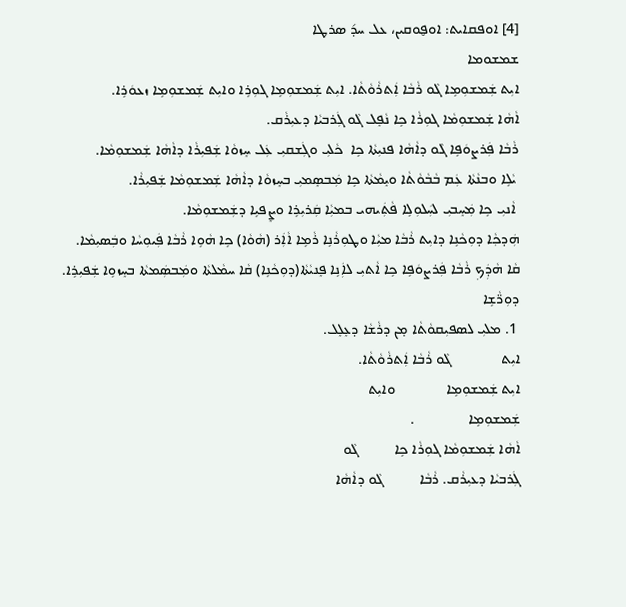[4] ܐܘܦܩܐܝܬ: ܐܘܦ̮ܘܩܝܢ، ܥܠ ܚܕ݇ ܣܪܛܐ
ܫܡܫܘܡܐ
ܐܝܼܬ ܫܲܡܫܘܼܡܹܐ ܓܵܘ ܪܵܒܵܐ ܐܲܬܪܵܘܵܬܵܐ. ܐܝܼܬ ܫܲܡܫܘܼܡܹܐ ܓܘܼܪܹܐ ܘܐܝܼܬ ܫܲܡܫܘܼܡܹܐ ܙܥܘܿܪܹܐ.
ܐܵܗܵܐ ܫܲܡܫܘܼܡܵܐ ܓܘܼܪܵܐ ܟܹܐ ܢܵܦܸܠ ܓܵܘ ܓܲܪܒܝܵܐ ܕܥܝܼܪܵܩ.
ܪܵܒܵܐ ܦܲܪܨܘܿܦܹܐ ܓܵܘ ܕܐܵܗܵܐ ܦܢܝܼܬܵܐ ܟܹܐ  ܟܵܠܝܼ ܘܓܲܫܩܝܼ ܥܲܠ ܚܸܙܘܵܐ ܫܲܦܝܼܪܵܐ ܕܐܵܗܵܐ ܫܲܡܫܘܼܡܵܐ.
 ܝܵܠܹܐ ܘܒܢܵܬܵܐ ܥܲܡ ܒܵܒܵܘܵܬܵܐ ܘܝܸܡܵܬܵܐ ܟܹܐ ܡܲܒܣܸܡܝܼ ܒܚܸܙܘܵܐ ܕܐܵܗܵܐ ܫܲܡܫܘܼܡܵܐ ܫܲܦܝܼܪܵܐ.
 ܐܵܢܝܼ ܟܹܐ ܡܲܚܸܒܝܼ ܠܚܲܠܘܼܠܹܐ ܦܵܬܲܝܗܝ ܒܡܝܼܵܐ ܩܲܪܝܼܪܹܐ ܘܨܸܦܝܹܐ ܕܫܲܡܫܘܼܡܵܐ.
ܗܲܕܟ݂ܵܐ ܕܘܼܟܵܢܹܐ ܕܐܝܼܬ ܪܵܒܵܐ ܡܝܼܵܐ ܘܛܘܼܪܵܢܹܐ ܪܵܡܹܐ ܐܵܐܲܪ (ܗܵܘܵܐ) ܟܹܐ ܗܵܘܹܐ ܪܵܒܵܐ ܦܲܝܘܼܚܵܐ ܘܒܲܣܝܼܡܵܐ.
ܩܵܐ ܗܵܕܲܟ݂ ܪܵܒܵܐ ܦܲܪܨܘܿܦܹܐ ܟܹܐ ܐܵܬܝܼ ܠܐܲܢܹܐ ܦܸܢܝܵܬܵܐ(ܕܘܼܟܵܢܹܐ) ܩܵܐ ܚܡܵܠܬܵܐ ܘܡܲܒܣܲܡܬܵܐ ܒܚܸܙܘܹܐ ܫܲܦܝܼܪܹܐ.
ܕܘܼܪ̈ܵܫܹܐ
 1. ܡܠܝܼ ܠܣܦܝܼܩܘܵܬܵܐ ܡ̣ܢ ܕܪܵܫܵܐ ܕܥܸܠܸܠ.
ܐܝܼܬ              ܓܵܘ ܪܵܒܵܐ ܐܲܬܪܵܘܵܬܵܐ.
ܐܝܼܬ ܫܲܡܫܘܼܡܹܐ              ܘܐܝܼܬ
ܫܲܡܫܘܼܡܹܐ               .
ܐܵܗܵܐ ܫܲܡܫܘܼܡܵܐ ܓܘܼܪܵܐ ܟܹܐ          ܓܵܘ
ܓܲܪܒܝܵܐ ܕܥܝܼܪܵܩ. ܪܵܒܵܐ          ܓܵܘ ܕܐܵܗܵܐ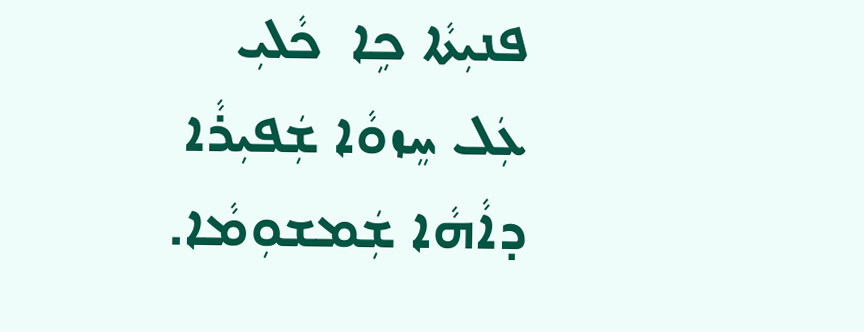ܦܢܝܼܬܵܐ ܟܹܐ  ܟܵܠܝܼ          ܥܲܠ ܚܸܙܘܵܐ ܫܲܦܝܼܪܵܐ ܕܐܵܗܵܐ ܫܲܡܫܘܼܡܵܐ.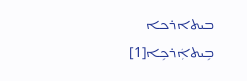ܒܝܬܐܪܟܐ
ܒܹܝܬܐܲܪܟܹܐ[1]